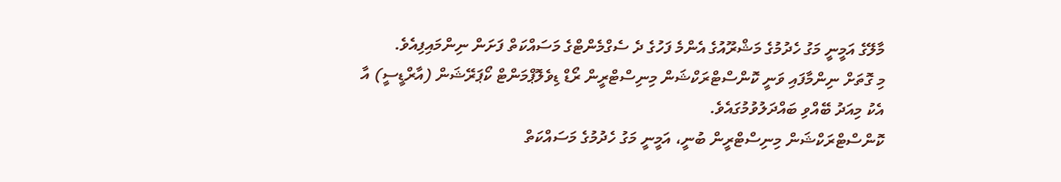މާލޭގެ އަމީނީ މަގު ހެދުމުގެ މަޝްރޫއުގެ އެންމެ ފަހުގެ ދެ ސެގްމެންޓްގެ މަސައްކަތް ފަށަން ނިންމައިފިއެވެ.
މި ގޮތަށް ނިންމާފައި ވަނީ ކޮންސްޓްރަކްޝަން މިނިސްޓްރީން ރޯޑް ޑިވެލޮޕްމަންޓް ކޯޕަރޭޝަން (އާރްޑީސީ) އާ އެކު މިއަދު ބޭއްވި ބައްދަލުވުމުގައެވެ.
ކޮންސްޓްރަކްޝަން މިނިސްޓްރީން ބުނީ، އަމީނީ މަގު ހެދުމުގެ މަސައްކަތް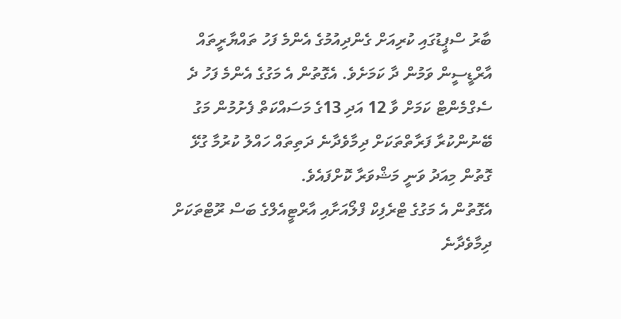ބާރު ސްޕީޑުގައި ކުރިއަށް ގެންދިއުމުގެ އެންމެ ފަހު ތައްޔާރީތައް އާރްޑީސީން ވަމުން ދާ ކަމަށެވެ. އެގޮތުން އެ މަގުގެ އެންމެ ފަހު ދެ ސެގްމެންޓް ކަމަށް ވާ 12 އަދި 13ގެ މަސައްކަތް ފެށުމުން މަގު ބޭނުންކުރާ ފަރާތްތަކަށް ދިމާވެދާނެ ދަތިތައް ހައްލު ކުރުމާ ގުޅޭ ގޮތުން މިއަދު ވަނީ މަޝްވަރާ ކޮށްފައެވެ.
އެގޮތުން އެ މަގުގެ ޓްރެފިކް ފްލޯއަށާއި އާރްޓީއެލްގެ ބަސް ރޫޓްތަކަށް ދިމާވެދާނެ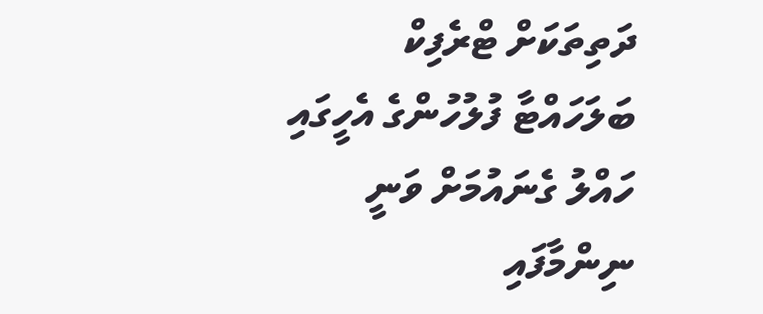ދަތިތަކަށް ޓްރެފިކް ބަލަހައްޓާ ފުލުހުންގެ އެހީގައި ހައްލު ގެނައުމަށް ވަނީ ނިންމާފައި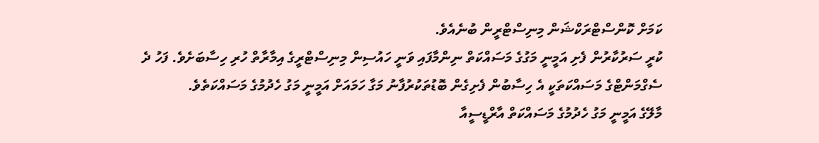ކަމަށް ކޮންސްޓްރަކްޝަން މިނިސްޓްރީން ބުނެއެވެ.
ކުރީ ސަރުކާރުން ފެށި އަމީނީ މަގުގެ މަސައްކަތް ނިންމާފައި ވަނީ ހައުސިން މިނިސްޓްރީގެ އިމާރާތް ހުރި ހިސާބަށެވެ. ފަހު ދެ ސެގްމަންޓްގެ މަސައްކަތަކީ އެ ހިސާބުން ފެށިގެން ބޮޑުތަކުރުފާނު މަގާ ހަމައަށް އަމީނީ މަގު ހެދުމުގެ މަސައްކަތެވެ.
މާލޭގެ އަމީނީ މަގު ހެދުމުގެ މަސައްކަތް އާރްޑީސީއާ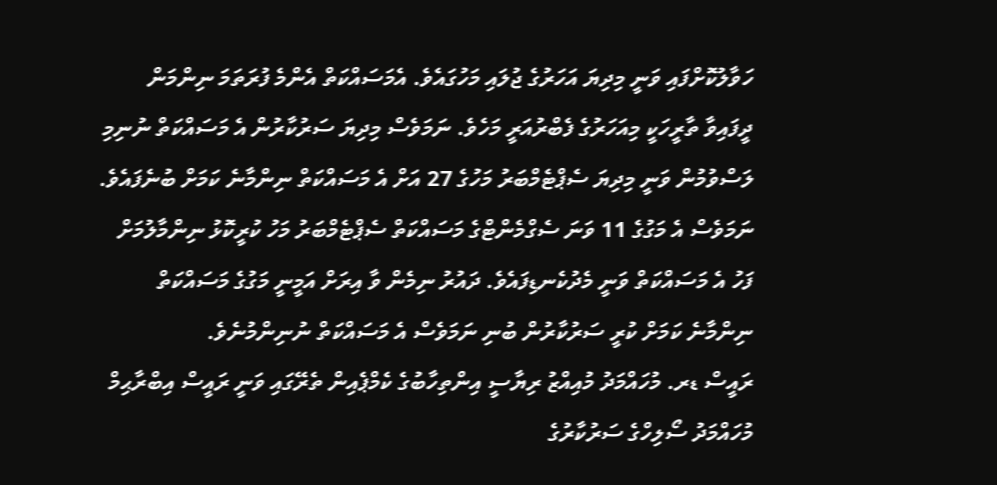ހަވާލުކޮށްފައި ވަނީ މިދިޔަ އަހަރުގެ ޖުލައި މަހުގައެވެ. އެމަސައްކަތް އެންމެ ފުރަތަމަ ނިންމަން ދީފައިވާ ތާރީހަކީ މިއަހަރުގެ ފެބްރުއަރީ މަހެވެ. ނަމަވެސް މިދިޔަ ސަރުކާރުން އެ މަސައްކަތް ނުނިމި ލަސްވުމުން ވަނީ މިދިޔަ ސެޕްޓެމްބަރު މަހުގެ 27 އަށް އެ މަސައްކަތް ނިންމާނެ ކަމަށް ބުނެފައެވެ. ނަމަވެސް އެ މަގުގެ 11 ވަނަ ސެގްމެންޓްގެ މަސައްކަތް ސެޕްޓެމްބަރު މަހު ކުރީކޮޅު ނިންމާލުމަށް ފަހު އެ މަސައްކަތް ވަނީ މެދުކެނޑިފައެވެ. ދައުރު ނިމެން ވާ އިރަށް އަމީނީ މަގުގެ މަސައްކަތް ނިންމާނެ ކަމަށް ކުރީ ސަރުކާރުން ބުނި ނަމަވެސް އެ މަސައްކަތް ނުނިންމުނެވެ.
ރައީސް ޑރ. މުހައްމަދު މުއިއްޒު ރިޔާސީ އިންތިހާބުގެ ކެމްޕެއިން ތެރޭގައި ވަނީ ރައީސް އިބްރާޙިމް މުހައްމަދު ސޯލިހްގެ ސަރުކާރުގެ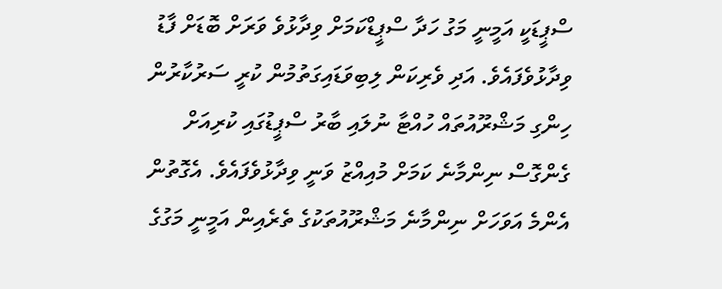ސްޕީޑަކީ އަމީނީ މަގު ހަދާ ސްޕީޑްކަމަށް ވިދާޅުވެ ވަރަށް ބޮޑަށް ފާޑު ވިދާޅުވެފައެވެ. އަދި ވެރިކަން ލިބިވަޑައިގަތުމުން ކުރީ ސަރުކާރުން ހިންގި މަޝްރޫއުތައް ހުއްޓާ ނުލައި ބާރު ސްޕީޑުގައި ކުރިއަށް ގެންގޮސް ނިންމާނެ ކަމަށް މުއިއްޒު ވަނީ ވިދާޅުވެފައެވެ. އެގޮތުން އެންމެ އަވަހަށް ނިންމާނެ މަޝްރޫއުތަކުގެ ތެރެއިން އަމީނީ މަގުގެ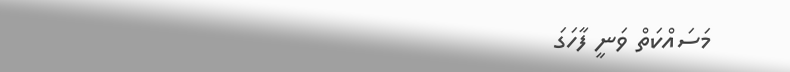މަސައްކަތް ވަނީ ފާހަގަ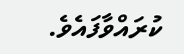ކުރައްވާފައެވެ.